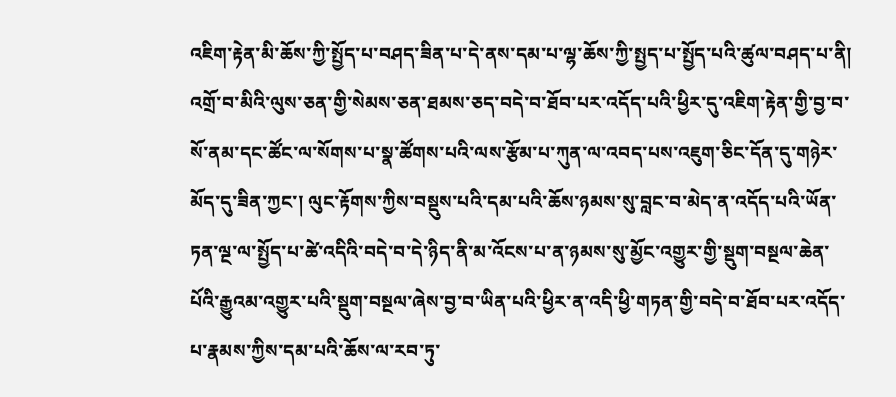འཇིག་རྟེན་མི་ཆོས་ཀྱི་སྤྱོད་པ་བཤད་ཟིན་པ་དེ་ནས་དམ་པ་ལྷ་ཆོས་ཀྱི་སྤྱད་པ་སྤྱོད་པའི་ཚུལ་བཤད་པ་ནི། འགྲོ་བ་མིའི་ལུས་ཅན་གྱི་སེམས་ཅན་ཐམས་ཅད་བདེ་བ་ཐོབ་པར་འདོད་པའི་ཕྱིར་དུ་འཇིག་རྟེན་གྱི་བྱ་བ་སོ་ནམ་དང་ཚོང་ལ་སོགས་པ་སྣ་ཚོགས་པའི་ལས་རྩོམ་པ་ཀུན་ལ་འབད་པས་འཇུག་ཅིང་དོན་དུ་གཉེར་མོད་དུ་ཟིན་ཀྱང་། ལུང་རྟོགས་ཀྱིས་བསྡུས་པའི་དམ་པའི་ཆོས་ཉམས་སུ་བླང་བ་མེད་ན་འདོད་པའི་ཡོན་ཏན་ལྔ་ལ་སྤྱོད་པ་ཚེ་འདིའི་བདེ་བ་དེ་ཉིད་ནི་མ་འོངས་པ་ན་ཉམས་སུ་མྱོང་འགྱུར་གྱི་སྡུག་བསྔལ་ཆེན་པོའི་རྒྱུའམ་འགྱུར་པའི་སྡུག་བསྔལ་ཞེས་བྱ་བ་ཡིན་པའི་ཕྱིར་ན་འདི་ཕྱི་གཏན་གྱི་བདེ་བ་ཐོབ་པར་འདོད་པ་རྣམས་ཀྱིས་དམ་པའི་ཆོས་ལ་རབ་ཏུ་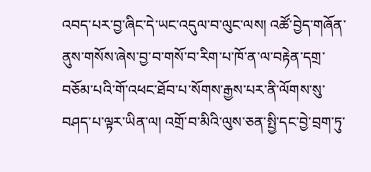འབད་པར་བྱ་ཞིང་དེ་ཡང་འདུལ་བ་ལུང་ལས། འཚོ་བྱེད་གཞོན་ནུས་གསོས་ཞེས་བྱ་བ་གསོ་བ་རིག་པ་ཁོ་ན་ལ་བརྟེན་དགྲ་བཅོམ་པའི་གོ་འཕང་ཐོབ་པ་སོགས་རྒྱས་པར་ནི་ལོགས་སུ་བཤད་པ་ལྟར་ཡིན་ལ། འགྲོ་བ་མིའི་ལུས་ཅན་སྤྱི་དང་བྱེ་བྲག་ཏུ་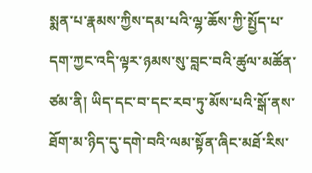སྨན་པ་རྣམས་ཀྱིས་དམ་པའི་ལྷ་ཆོས་ཀྱི་སྤྱོད་པ་དག་ཀྱང་འདི་ལྟར་ཉམས་སུ་བླང་བའི་ཚུལ་མཚོན་ཙམ་ནི། ཡིད་དང་བ་དང་རབ་ཏུ་མོས་པའི་སྒོ་ནས་ཐོག་མ་ཉིད་དུ་དགེ་བའི་ལམ་སྟོན་ཞིང་མཐོ་རིས་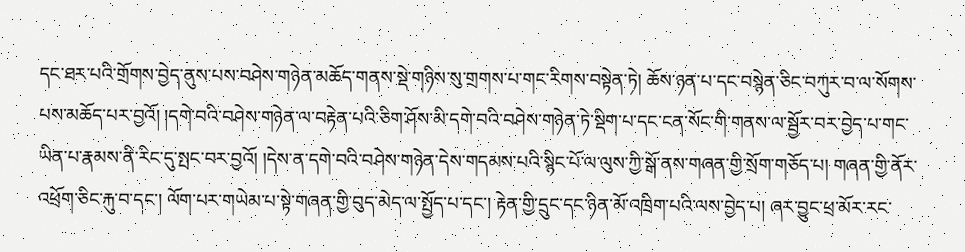དང་ཐར་པའི་གྲོགས་བྱེད་ནུས་པས་བཤེས་གཉེན་མཆོད་གནས་སྡེ་གཉིས་སུ་གྲགས་པ་གང་རིགས་བསྟེན་ཏེ། ཆོས་ཉན་པ་དང་བསྙེན་ཅིང་བཀུར་བ་ལ་སོགས་པས་མཆོད་པར་བྱའོ། །དགེ་བའི་བཤེས་གཉེན་ལ་བརྟེན་པའི་ཅིག་ཤོས་མི་དགེ་བའི་བཤེས་གཉེན་ཏེ་སྡིག་པ་དང་ངན་སོང་གི་གནས་ལ་སྦྱོར་བར་བྱེད་པ་གང་ཡིན་པ་རྣམས་ནི་རིང་དུ་སྤང་བར་བྱའོ། །དེས་ན་དགེ་བའི་བཤེས་གཉེན་དེས་གདམས་པའི་སྙིང་པོ་ལ་ལུས་ཀྱི་སྒོ་ནས་གཞན་གྱི་སྲོག་གཅོད་པ། གཞན་གྱི་ནོར་འཕྲོག་ཅིང་རྐུ་བ་དང་། ལོག་པར་གཡེམ་པ་སྟེ་གཞན་གྱི་བུད་མེད་ལ་སྤྱོད་པ་དང་། རྟེན་གྱི་དྲུང་དང་ཉིན་མོ་འཁྲིག་པའི་ལས་བྱེད་པ། ཞར་བྱུང་ཕྲ་མོར་རང་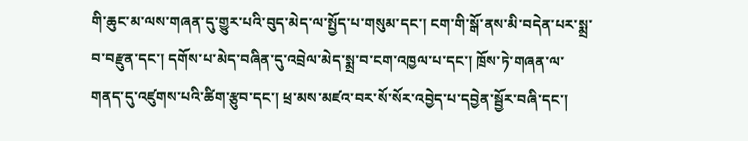གི་ཆུང་མ་ལས་གཞན་དུ་གྱུར་པའི་བུད་མེད་ལ་སྤྱོད་པ་གསུམ་དང་། ངག་གི་སྒོ་ནས་མི་བདེན་པར་སྨྲ་བ་བརྫུན་དང་། དགོས་པ་མེད་བཞིན་དུ་འབྲེལ་མེད་སྨྲ་བ་ངག་འཁྱལ་པ་དང་། ཁྲོས་ཏེ་གཞན་ལ་གནད་དུ་འཛུགས་པའི་ཚིག་རྩུབ་དང་། ཕྲ་མས་མཛའ་བར་སོ་སོར་འབྱེད་པ་དབྱེན་སྦྱོར་བཞི་དང་།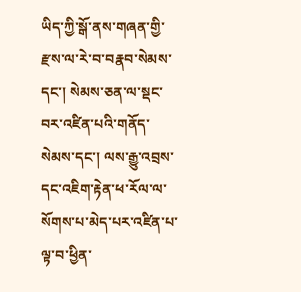ཡིད་ཀྱི་སྒོ་ནས་གཞན་གྱི་རྫས་ལ་རེ་བ་བརྣབ་སེམས་དང་། སེམས་ཅན་ལ་སྡང་བར་འཛིན་པའི་གནོད་སེམས་དང་། ལས་རྒྱུ་འབྲས་དང་འཇིག་རྟེན་ཕ་རོལ་ལ་སོགས་པ་མེད་པར་འཛིན་པ་ལྟ་བ་ཕྱིན་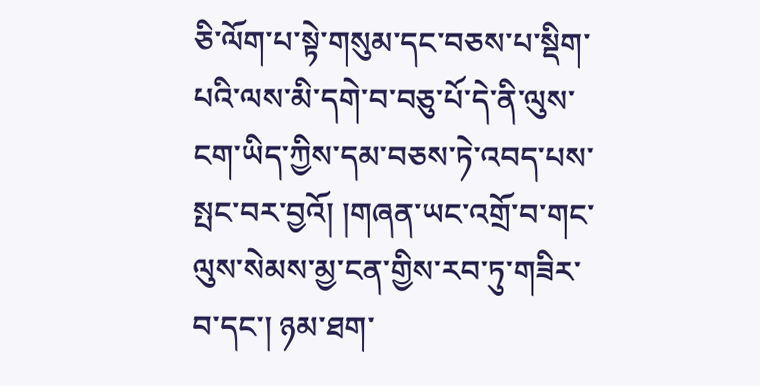ཅི་ལོག་པ་སྟེ་གསུམ་དང་བཅས་པ་སྡིག་པའི་ལས་མི་དགེ་བ་བཅུ་པོ་དེ་ནི་ལུས་ངག་ཡིད་ཀྱིས་དམ་བཅས་ཏེ་འབད་པས་སྤང་བར་བྱའོ། །གཞན་ཡང་འགྲོ་བ་གང་ལུས་སེམས་མྱ་ངན་གྱིས་རབ་ཏུ་གཟིར་བ་དང་། ཉམ་ཐག་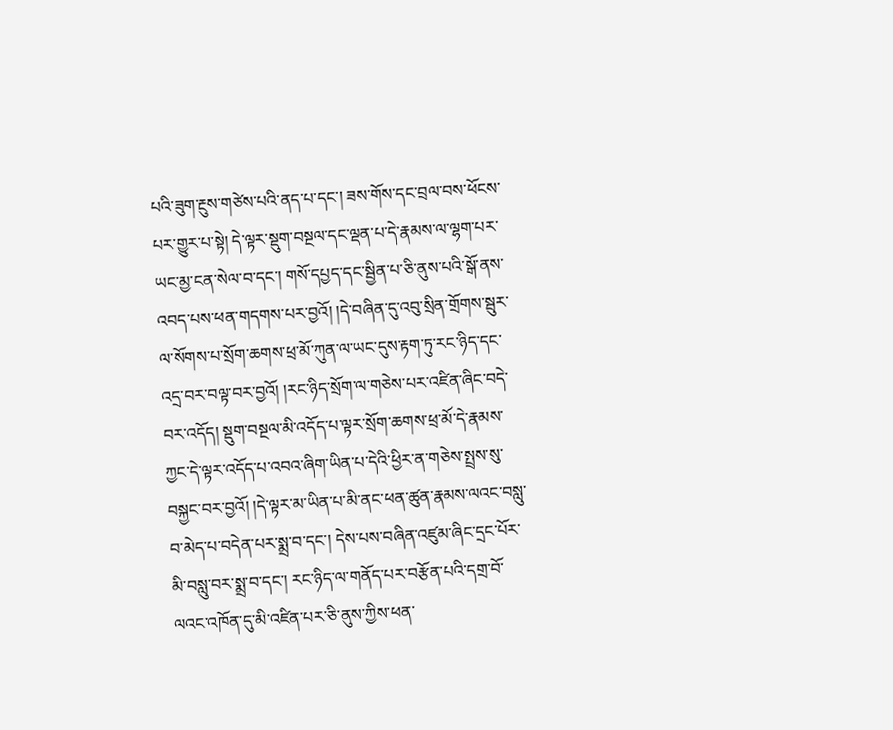པའི་ཟུག་རྔུས་གཙེས་པའི་ནད་པ་དང་། ཟས་གོས་དང་བྲལ་བས་ཕོངས་པར་གྱུར་པ་སྟེ། དེ་ལྟར་སྡུག་བསྔལ་དང་ལྡན་པ་དེ་རྣམས་ལ་ལྷག་པར་ཡང་མྱ་ངན་སེལ་བ་དང་། གསོ་དཔྱད་དང་སྦྱིན་པ་ཅི་ནུས་པའི་སྒོ་ནས་འབད་པས་ཕན་གདགས་པར་བྱའོ། །དེ་བཞིན་དུ་འབུ་སྲིན་གྲོགས་སྦུར་ལ་སོགས་པ་སྲོག་ཆགས་ཕྲ་མོ་ཀུན་ལ་ཡང་དུས་རྟག་ཏུ་རང་ཉིད་དང་འདྲ་བར་བལྟ་བར་བྱའོ། །རང་ཉིད་སྲོག་ལ་གཅེས་པར་འཛིན་ཞིང་བདེ་བར་འདོད། སྡུག་བསྔལ་མི་འདོད་པ་ལྟར་སྲོག་ཆགས་ཕྲ་མོ་དེ་རྣམས་ཀྱང་དེ་ལྟར་འདོད་པ་འབའ་ཞིག་ཡིན་པ་དེའི་ཕྱིར་ན་གཅེས་སྤྲས་སུ་བསྐྱང་བར་བྱའོ། །དེ་ལྟར་མ་ཡིན་པ་མི་ནང་ཕན་ཚུན་རྣམས་ལའང་བསླུ་བ་མེད་པ་བདེན་པར་སྨྲ་བ་དང་། དེས་པས་བཞིན་འཛུམ་ཞིང་དྲང་པོར་མི་བསླུ་བར་སྨྲ་བ་དང་། རང་ཉིད་ལ་གནོད་པར་བརྩོན་པའི་དགྲ་བོ་ལའང་འཁོན་དུ་མི་འཛིན་པར་ཅི་ནུས་ཀྱིས་ཕན་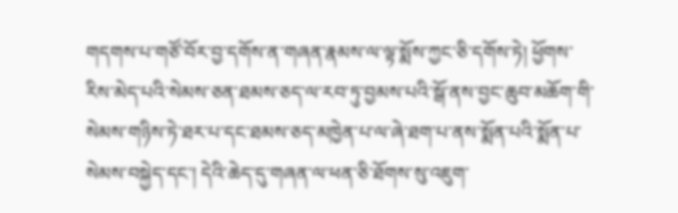གདགས་པ་གཙོ་བོར་བྱ་དགོས་ན་གཞན་རྣམས་ལ་ལྟ་སྨོས་ཀྱང་ཅི་དགོས་ཏེ། ཕྱོགས་རིས་མེད་པའི་སེམས་ཅན་ཐམས་ཅད་ལ་རབ་ཏུ་བྱམས་པའི་སྒོ་ནས་བྱང་ཆུབ་མཆོག་གི་སེམས་གཉིས་ཏེ་ཐར་པ་དང་ཐམས་ཅད་མཁྱེན་པ་ལ་ཞེ་ཐག་པ་ནས་སྨོན་པའི་སྨོན་པ་སེམས་བསྐྱེད་དང་། དེའི་ཆེད་དུ་གཞན་ལ་ཕན་ཅི་ཐོགས་སུ་འཇུག་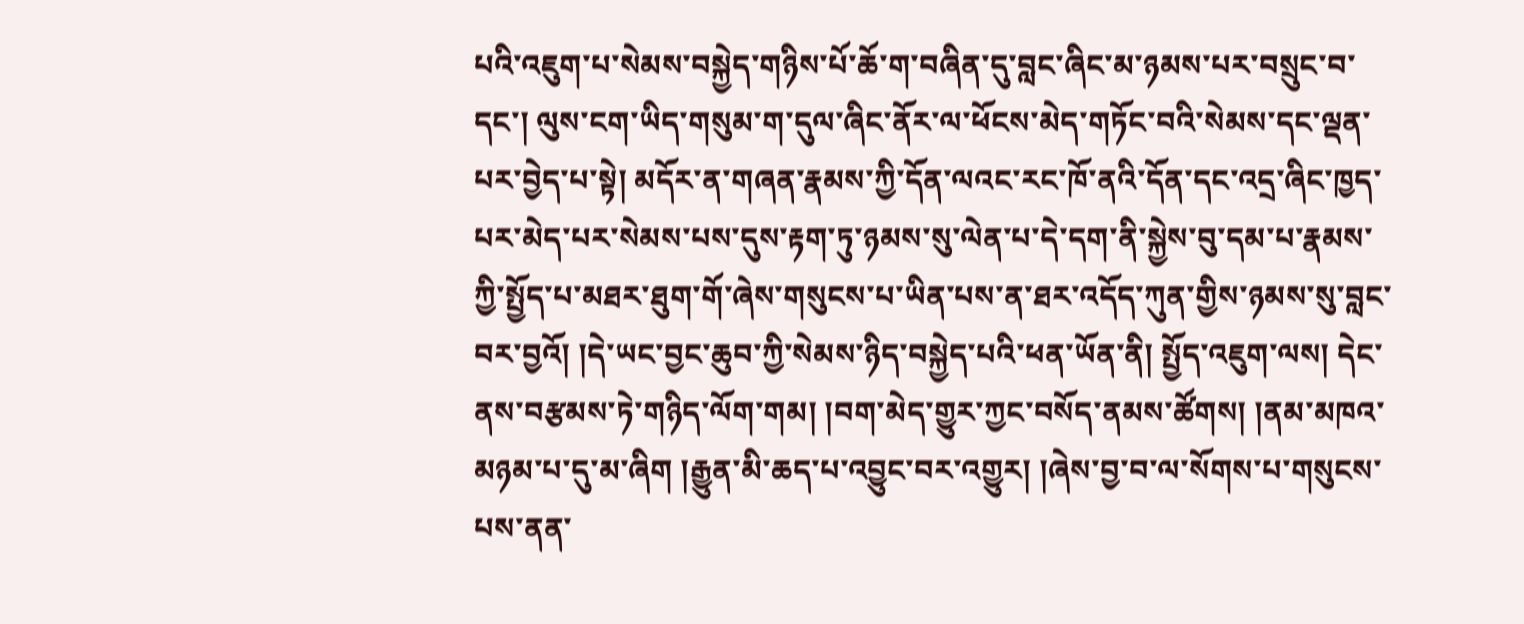པའི་འཇུག་པ་སེམས་བསྐྱེད་གཉིས་པོ་ཆོ་ག་བཞིན་དུ་བླང་ཞིང་མ་ཉམས་པར་བསྲུང་བ་དང་། ལུས་ངག་ཡིད་གསུམ་ག་དུལ་ཞིང་ནོར་ལ་ཕོངས་མེད་གཏོང་བའི་སེམས་དང་ལྡན་པར་བྱེད་པ་སྟེ། མདོར་ན་གཞན་རྣམས་ཀྱི་དོན་ལའང་རང་ཁོ་ནའི་དོན་དང་འདྲ་ཞིང་ཁྱད་པར་མེད་པར་སེམས་པས་དུས་རྟག་ཏུ་ཉམས་སུ་ལེན་པ་དེ་དག་ནི་སྐྱེས་བུ་དམ་པ་རྣམས་ཀྱི་སྤྱོད་པ་མཐར་ཐུག་གོ་ཞེས་གསུངས་པ་ཡིན་པས་ན་ཐར་འདོད་ཀུན་གྱིས་ཉམས་སུ་བླང་བར་བྱའོ། །དེ་ཡང་བྱང་ཆུབ་ཀྱི་སེམས་ཉིད་བསྐྱེད་པའི་ཕན་ཡོན་ནི། སྤྱོད་འཇུག་ལས། དེང་ནས་བརྩམས་ཏེ་གཉིད་ལོག་གམ། །བག་མེད་གྱུར་ཀྱང་བསོད་ནམས་ཚོགས། །ནམ་མཁའ་མཉམ་པ་དུ་མ་ཞིག །རྒྱུན་མི་ཆད་པ་འབྱུང་བར་འགྱུར། །ཞེས་བྱ་བ་ལ་སོགས་པ་གསུངས་པས་ནན་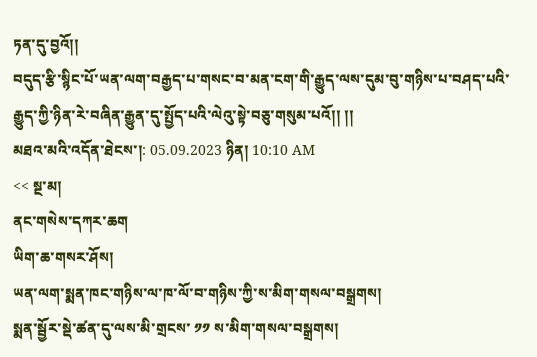ཏན་དུ་བྱའོ།།
བདུད་རྩི་སྙིང་པོ་ཡན་ལག་བརྒྱད་པ་གསང་བ་མན་ངག་གི་རྒྱུད་ལས་དུམ་བུ་གཉིས་པ་བཤད་པའི་རྒྱུད་ཀྱི་ཉིན་རེ་བཞིན་རྒྱུན་དུ་སྤྱོད་པའི་ལེའུ་སྟེ་བཅུ་གསུམ་པའོ།། །།
མཐའ་མའི་འདོན་ཐེངས་།: 05.09.2023 ཉིན། 10:10 AM
<< སྔ་མ།
ནང་གསེས་དཀར་ཆག
ཡིག་ཆ་གསར་ཤོས།
ཡན་ལག་སྨན་ཁང་གཉིས་ལ་ཁ་ལོ་བ་གཉིས་ཀྱི་ས་མིག་གསལ་བསྒྲགས།
སྨན་སྦྱོར་སྡེ་ཚན་དུ་ལས་མི་གྲངས་ ༡༡ ས་མིག་གསལ་བསྒྲགས།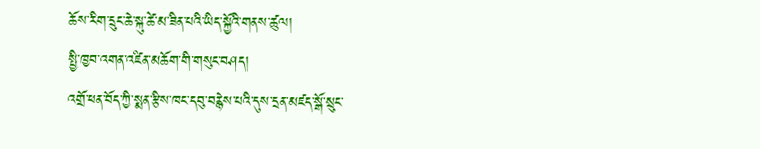ཆོས་རིག་དྲུང་ཆེ་སྐུ་ཚེ་མ་ཟིན་པའི་ཡིད་སྐྱོའི་གནས་ཚུལ།
སྤྱི་ཁྱབ་འགན་འཛིན་མཆོག་གི་གསུང་བཤད།
འགྲོ་ཕན་བོད་ཀྱི་སྨན་རྩིས་ཁང་དབུ་བརྙེས་པའི་དུས་དྲན་མཛད་སྒོ་སྲུང་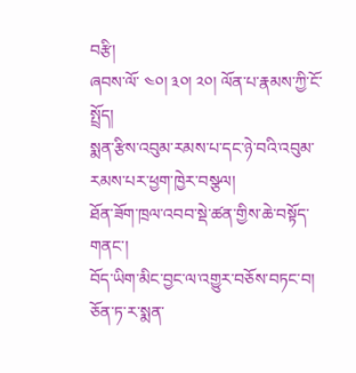བརྩི།
ཞབས་ལོ་ ༤༠། ༣༠། ༢༠། ལོན་པ་རྣམས་ཀྱི་ངོ་སྤྲོད།
སྨན་རྩིས་འབུམ་རམས་པ་དང་ཉེ་བའི་འབུམ་རམས་པར་ཕྱག་ཁྱེར་བསྩལ།
ཐོན་ཟོག་ཁྲལ་འབབ་སྡེ་ཚན་གྱིས་ཆེ་བསྟོད་གནང་།
བོད་ཡིག་མིང་བྱང་ལ་འགྱུར་བཅོས་བཏང་བ།
ཅོན་ཏ་ར་སྨན་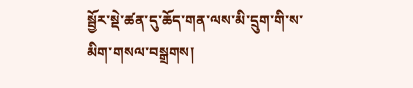སྦྱོར་སྡེ་ཚན་དུ་ཆོད་གན་ལས་མི་དྲུག་གི་ས་མིག་གསལ་བསྒྲགས།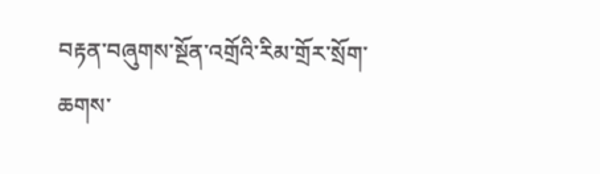བརྟན་བཞུགས་སྔོན་འགྲོའི་རིམ་གྲོར་སྲོག་ཆགས་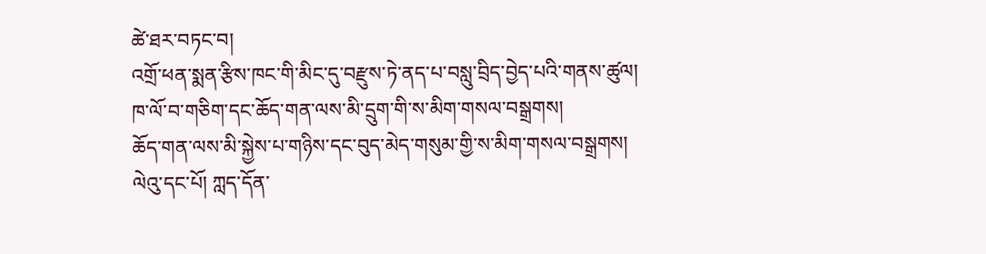ཚེ་ཐར་བཏང་བ།
འགྲོ་ཕན་སྨན་རྩིས་ཁང་གི་མིང་དུ་བརྫུས་ཏེ་ནད་པ་བསླུ་བྲིད་བྱེད་པའི་གནས་ཚུལ།
ཁ་ལོ་བ་གཅིག་དང་ཆོད་གན་ལས་མི་དྲུག་གི་ས་མིག་གསལ་བསྒྲགས།
ཆོད་གན་ལས་མི་སྐྱེས་པ་གཉིས་དང་བུད་མེད་གསུམ་གྱི་ས་མིག་གསལ་བསྒྲགས།
ལེའུ་དང་པོ། ཀླད་དོན་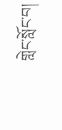གླེང་སློང་བ།